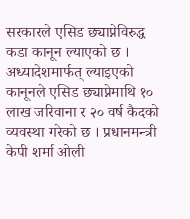सरकारले एसिड छ्याप्नेविरुद्ध कडा कानून ल्याएको छ । अध्यादेशमार्फत् ल्याइएको कानूनले एसिड छ्याप्नेमाथि १० लाख जरिवाना र २० वर्ष कैदको व्यवस्था गरेको छ । प्रधानमन्त्री केपी शर्मा ओली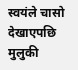स्वयंले चासो देखाएपछि मुलुकी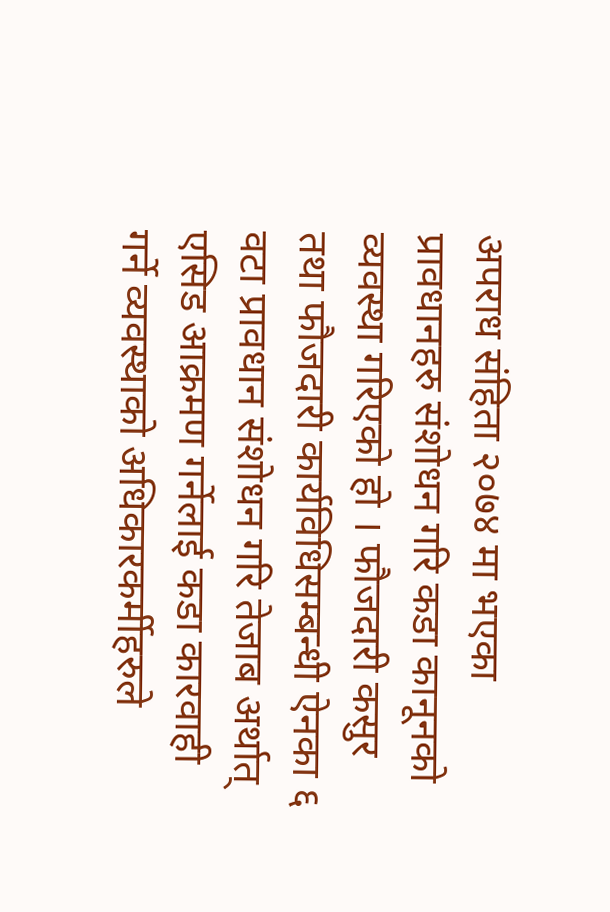अपराध संहिता २०७४ मा भएका प्रावधानहरु संशोधन गरि कडा कानूनको व्यवस्था गरिएको हो । फौजदारी कसुर तथा फौजदारी कार्यविधिसम्बन्धी ऐनका ६ वटा प्रावधान संशोधन गरि तेजाब अर्थात् एसिड आक्रमण गर्नेलाई कडा कारवाही गर्ने व्यवस्थाको अधिकारकर्मीहरुले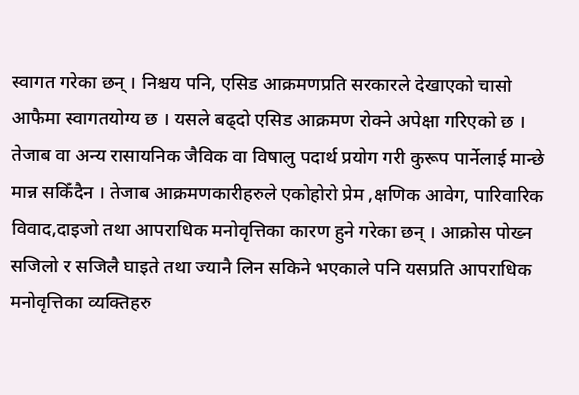स्वागत गरेका छन् । निश्चय पनि, एसिड आक्रमणप्रति सरकारले देखाएको चासो आफैमा स्वागतयोग्य छ । यसले बढ्दो एसिड आक्रमण रोक्ने अपेक्षा गरिएको छ । तेजाब वा अन्य रासायनिक जैविक वा विषालु पदार्थ प्रयोग गरी कुरूप पार्नेलाई मान्छे मान्न सकिँदैन । तेजाब आक्रमणकारीहरुले एकोहोरो प्रेम ,क्षणिक आवेग, पारिवारिक विवाद,दाइजो तथा आपराधिक मनोवृत्तिका कारण हुने गरेका छन् । आक्रोस पोख्न सजिलो र सजिलै घाइते तथा ज्यानै लिन सकिने भएकाले पनि यसप्रति आपराधिक मनोवृत्तिका व्यक्तिहरु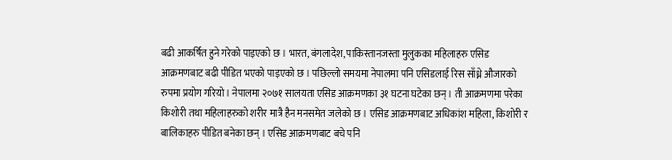बढी आकर्षित हुने गरेको पाइएको छ । भारत, बंगलादेश, पाकिस्तानजस्ता मुलुकका महिलाहरु एसिड आक्रमणबाट बढी पीडित भएको पाइएको छ । पछिल्लो समयमा नेपालमा पनि एसिडलाई रिस साँध्ने औजारको रुपमा प्रयोग गरियो । नेपालमा २०७१ सालयता एसिड आक्रमणका ३१ घटना घटेका छन् । ती आक्रमणमा परेका किशोरी तथा महिलाहरुको शरीर मात्रै हैन मनसमेत जलेको छ । एसिड आक्रमणबाट अधिकांश महिला, किशोरी र बालिकाहरु पीडित बनेका छन् । एसिड आक्रमणबाट बचे पनि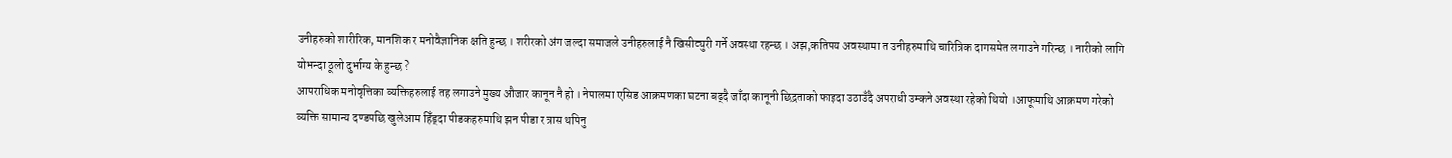उनीहरुको शारीरिक, मानशिक र मनोवैज्ञानिक क्षति हुन्छ । शरीरको अंग जल्दा समाजले उनीहरुलाई नै खिसीट्युरी गर्ने अवस्था रहन्छ । अझ,कतिपय अवस्थामा त उनीहरुमाथि चारित्रिक दागसमेत लगाउने गरिन्छ । नारीको लागि योभन्दा ठूलो दुर्भाग्य के हुन्छ ?
आपराधिक मनोवृत्तिका व्यक्तिहरुलाई तह लगाउने मुख्य औजार कानून नै हो । नेपालमा एसिड आक्रमणका घटना बढ्दै जाँदा कानूनी छिद्रताको फाइदा उठाउँदै अपराधी उम्कने अवस्था रहेको थियो ।आफूमाथि आक्रमण गरेको व्यक्ति सामान्य दण्डपछि खुलेआम हिँड्दा पीडकहरुमाथि झन पीडा र त्रास थपिनु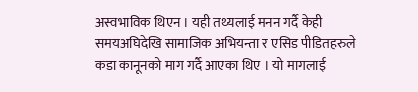अस्वभाविक थिएन । यही तथ्यलाई मनन गर्दै केही समयअघिदेखि सामाजिक अभियन्ता र एसिड पीडितहरुले कडा कानूनको माग गर्दै आएका थिए । यो मागलाई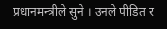प्रधानमन्त्रीले सुने । उनले पीडित र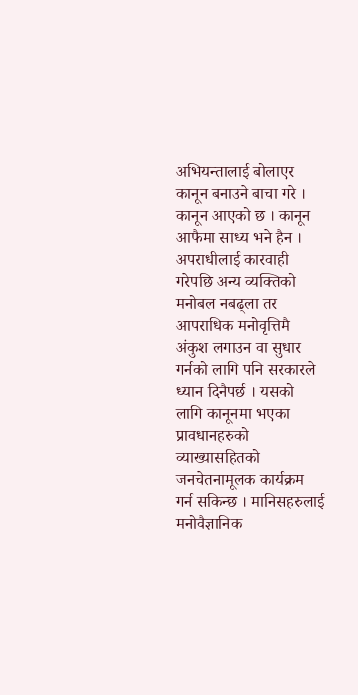अभियन्तालाई बोलाएर कानून बनाउने बाचा गरे । कानून आएको छ । कानून आफैमा साध्य भने हैन । अपराधीलाई कारवाही गरेपछि अन्य व्यक्तिको मनोबल नबढ्ला तर आपराधिक मनोवृत्तिमै अंकुश लगाउन वा सुधार गर्नको लागि पनि सरकारले ध्यान दिनैपर्छ । यसको लागि कानूनमा भएका प्रावधानहरुको व्याख्यासहितको जनचेतनामूलक कार्यक्रम गर्न सकिन्छ । मानिसहरुलाई मनोवैज्ञानिक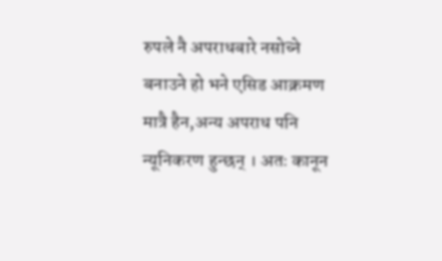रुपले नै अपराधबारे नसोच्ने बनाउने हो भने एसिड आक्रमण मात्रै हैन,अन्य अपराध पनि न्यूनिकरण हुन्छन् । अतः कानून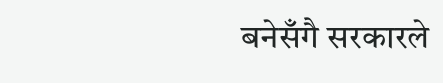बनेसँगै सरकारले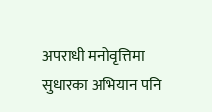अपराधी मनोवृत्तिमा सुधारका अभियान पनि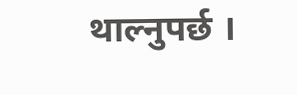थाल्नुपर्छ ।